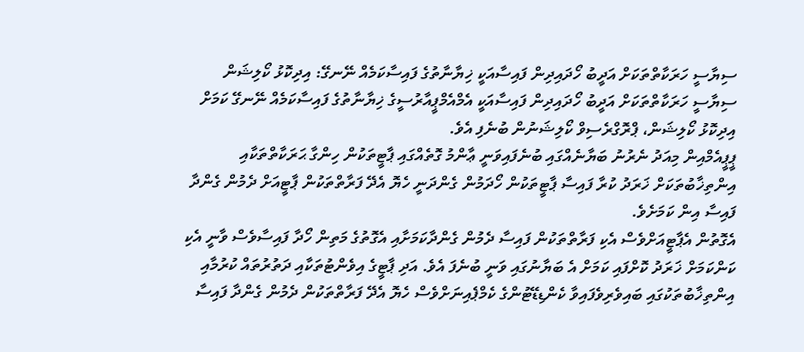ސިޔާސީ ހަރަކާތްތަކަށް އަދީބު ހޯދައިދިން ފައިސާއަކީ ޚިޔާނާތުގެ ފައިސާކަމެއް ނޭނގޭ: އިދިކޮޅު ކޯލިޝަން
ސިޔާސީ ހަރަކާތްތަކަށް އަދީބު ހޯދައިދިން ފައިސާއަކީ އެމްއެމްޕީއާރުސީގެ ޚިޔާނާތުގެ ފައިސާކަމެއް ނޭނގޭ ކަމަށް އިދިކޮޅު ކޯލިޝަން، ޕްރޮގްރެސިވް ކޯލިޝަނުން ބުނެފި އެވެ.
ޕީޕީއެމްއިން މިއަދު ނެރުނު ބަޔާނެއްގައި ބުނެފައިވަނީ ޢާންމު ގޮތެއްގައި ޕާޓީތަކުން ހިންގާ ޙަރަކާތްތަކާއި އިންތިޚާބުތަކަށް ޚަރަދު ކުރާ ފައިސާ ޕާޓީތަކުން ހޯދަމުން ގެންދަނީ ހެޔޮ އެދޭ ފަރާތްތަކުން ޕާޓީއަށް ދެމުން ގެންދާ ފައިސާ އިން ކަމަށެވެ.
އެގޮތުން އެޕާޓީއަށްވެސް އެކި ފަރާތްތަކުން ފައިސާ ދެމުން ގެންދާކަމަށާއި އެގޮތުގެ މަތިން ހޯދާ ފައިސާވެސް ވާނީ އެކި ކަންކަމަށް ޚަރަދު ކޮށްފައި ކަމަށް އެ ބަޔާނުގައި ވަނީ ބުނެފަ އެވެ. އަދި ޕާޓީގެ އިވެންޓުތަކާއި ދަތުރުތައް ކުރުމާއި އިންތިޚާބުތަކުގައި ބައިވެރިވެފައިވާ ކެންޑިޑޭޓުންގެ ކެމްޕެއިނަށްވެސް ހެޔޮ އެދޭ ފަރާތްތަކުން ދެމުން ގެންދާ ފައިސާ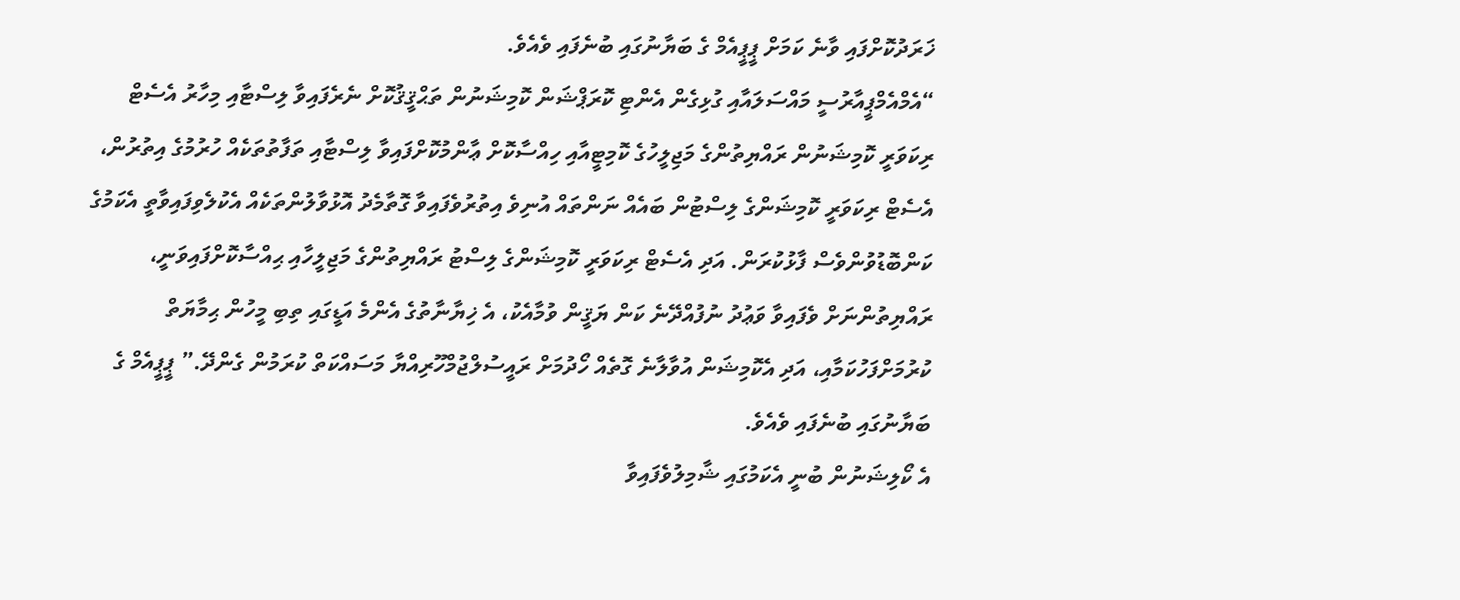ޚަރަދުކޮށްފައި ވާނެ ކަމަށް ޕީޕީއެމް ގެ ބަޔާނުގައި ބުނެފައި ވެއެވެ.
“އެމްއެމްޕީއާރުސީ މައްސަލައާއި ގުޅިގެން އެންޓި ކޮރަޕްޝަން ކޮމިޝަނުން ތަޙްޤީޤުކޮށް ނެރެފައިވާ ލިސްޓާއި މިހާރު އެސެޓް ރިކަވަރީ ކޮމިޝަނުން ރައްޔިތުންގެ މަޖިލީހުގެ ކޮމިޓީއާއި ހިއްސާކޮށް ޢާންމުކޮށްފައިވާ ލިސްޓާއި ތަފާތުތަކެއް ހުރުމުގެ އިތުރުން، އެސެޓް ރިކަވަރީ ކޮމިޝަންގެ ލިސްޓުން ބައެއް ނަންތައް އުނިވެ އިތުރުވެފައިވާ ގޮތާމެދު އޮޅުވާލުންތަކެއް އެކުލެވިފައިވާތީ އެކަމުގެ ކަންބޮޑުވުންވެސް ފާޅުކުރަން. އަދި އެސެޓް ރިކަވަރީ ކޮމިޝަންގެ ލިސްޓު ރައްޔިތުންގެ މަޖިލީހާއި ޙިއްސާކޮށްފައިވަނީ، ރައްޔިތުންނަށް ވެފައިވާ ވަޢުދު ނުފުއްދޭނެ ކަން ޔަޤީން ވުމާއެކު، އެ ޚިޔާނާތުގެ އެންމެ އަޑީގައި ތިބި މީހުން ޙިމާޔަތް ކުރުމަށްފަހުކަމާއި، އަދި އެކޮމިޝަން އުވާލާނެ ގޮތެއް ހޯދުމަށް ރައީސުލްޖުމްހޫރިއްޔާ މަސައްކަތް ކުރަމުން ގެންދޭ.” ޕީޕީއެމް ގެ ބަޔާނުގައި ބުނެފައި ވެއެވެ.
އެ ކޯލިޝަނުން ބުނީ އެކަމުގައި ޝާމިލުވެފައިވާ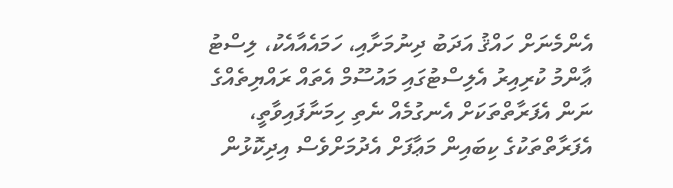އެންމެނަށް ހައްޤު އަދަބު ދިނުމަށާއި، ހަމައެއާއެކު، ލިސްޓު ޢާންމު ކުރިއިރު އެލިސްޓުގައި މައުސޫމް އެތައް ރައްޔިތެއްގެ ނަން އެފަރާތްތަކަށް އެނގުމެއް ނެތި ހިމަނާފައިވާތީ، އެފަރާތްތަކުގެ ކިބައިން މަޢާފަށް އެދުމަށްވެސް އިދިކޮޅުން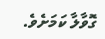ގޮވާލާ ކަމަށެވެ.